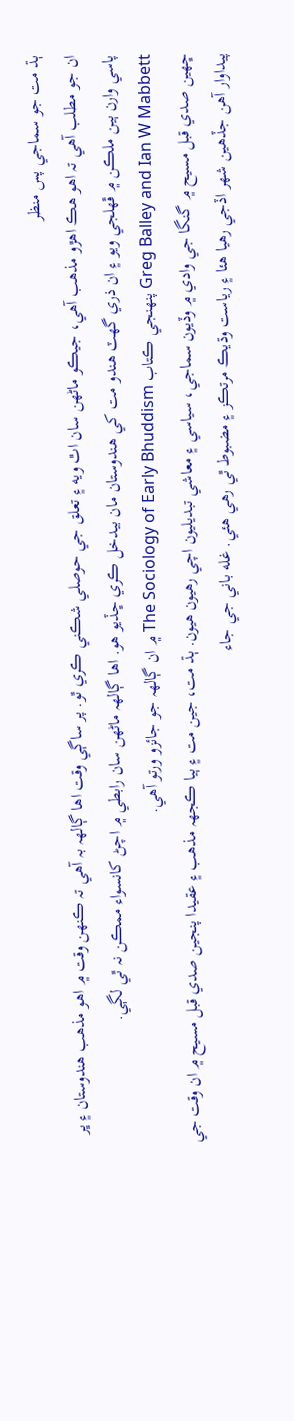ٻڌ مت جو سماجي پس منظر
ان جو مطلب آهي تہ اهو هڪ اهڙو مذهب آهي، جيڪو ماڻھن سان اٿ ويه ۽ تعلق جي حوصلي شڪني ڪري ٿو. پر ساڳي وقت اها ڳالھہ بہ آهي تہ ڪنھن وقت ۾ اهو مذهب هندوستان ۽ ڀر پاسي وارن ٻين ملڪن ۾ ڦھلجي ويو ۽ ان ذري گهٽ هندو مت کي هندوستان مان بيدخل ڪري ڇڏيو هو. اها ڳالھہ ماڻھن سان رابطي ۾ اچڻ کانسواء ممڪن نہ ٿي لڳي.
Greg Balley and Ian W Mabbett پنھنجي ڪتاب The Sociology of Early Bhuddism ۾ ان ڳالھہ جو جائزو ورتو آهي.
ڇھين صدي قبل مسيح ۾ گنگا جي وادي ۾ وڏيون سماجي، سياسي ۽ معاشي تبديليون اچي رهيون هيون. ٻڌ مت، جين مت ۽ ٻيا ڪجهہ مذهب ۽ عقيدا پنجين صدي قبل مسيح ۾ ان وقت جي پيداوار آهن جڏهين شھر اڏجي رهيا هئا ۽ رياست وڌيڪ مرتڪز ۽ مضبوط ٿي رهي هئي. غله باني جي جاء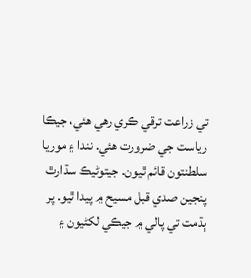تي زراعت ترقي ڪري رهي هئي، جيڪا رياست جي ضرورت هئي. نندا ۽ موريا سلطنتون قائم ٿيون. جيتوڻيڪ سڌارٿ پنجين صدي قبل مسيح ۾ پيدا ٿيو. پر ٻڌمت تي پالي ۾ جيڪي لکڻيون ۽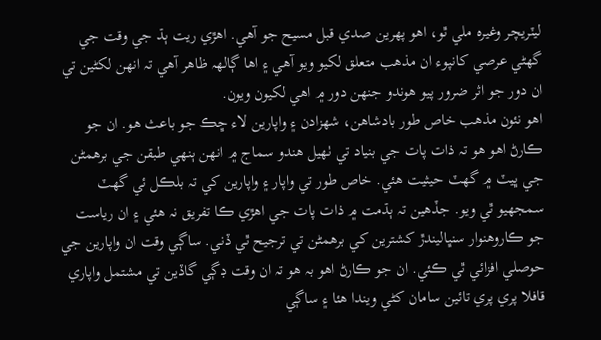ليٽريچر وغيرہ ملي ٿو، اهو پھرين صدي قبل مسيح جو آهي. اهڙي ريت ٻڌ جي وقت جي گهڻي عرصي کانپوء ان مذهب متعلق لکيو ويو آهي ۽ اها ڳالھہ ظاهر آهي تہ انھن لکڻين تي ان دور جو اثر ضرور پيو هوندو جنھن دور ۾ اهي لکيون ويون.
اهو نئون مذهب خاص طور بادشاهن، شھزادن ۽ واپارين لاء ڇڪ جو باعث هو. ان جو ڪارڻ اهو هو تہ ذات پات جي بنياد تي ٺھيل هندو سماج ۾ انھن ٻنھي طبقن جي برهمڻن جي ڀيٽ ۾ گهٽ حيثيت هئي. خاص طور تي واپار ۽ واپارين کي تہ بلڪل ئي گهٽ سمجهيو ٿي ويو. جڏهين تہ ٻڌمت ۾ ذات پات جي اهڙي ڪا تفريق نہ هئي ۽ ان رياست جو ڪاروهنوار سنڀاليندڙ کشترين کي برهمڻن تي ترجيح ٿي ڏني. ساڳي وقت ان واپارين جي حوصلي افزائي ٿي ڪئي. ان جو ڪارڻ اهو بہ هو تہ ان وقت ڊڳي گاڏين تي مشتمل واپاري قافلا پري پري تائين سامان کڻي ويندا هئا ۽ ساڳي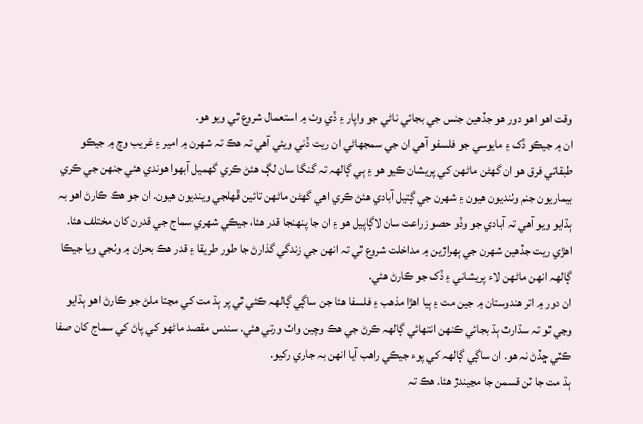وقت اهو اهو دور هو جڏهين جنس جي بجائي ناڻي جو واپار ۽ ڏي وٺ ۾ استعمال شروع ٿي ويو هو.
ان ۾ جيڪو ڏک ۽ مايوسي جو فلسفو آهي ان جي سمجهاڻي ان ريت ڏني ويئي آهي تہ هڪ تہ شھرن ۾ امير ۽ غريب وچ ۾ جيڪو طبقاتي فرق هو ان گهڻن ماڻھن کي پريشان ڪيو هو ۽ ٻي ڳالھہ تہ گنگا سان لڳ هئڻ ڪري گهميل آبھوا هوندي هئي جنھن جي ڪري بيماريون جنم وٺنديون هيون ۽ شھرن جي ڳتيل آبادي هئڻ ڪري اهي گهڻن ماڻھن تائين ڦھلجي وينديون هيون. ان جو هڪ ڪارڻ اهو بہ ٻڌايو ويو آهي تہ آبادي جو وڏو حصو زراعت سان لاڳاپيل هو ۽ ان جا پنھنجا قدر هئا، جيڪي شھري سماج جي قدرن کان مختلف هئا. اهڙي ريت جڏهين شھرن جي ٻھراڙين ۾ مداخلت شروع ٿي تہ انھن جي زندگي گذارڻ جا طور طريقا ۽ قدر هڪ بحران ۾ وٺجي ويا جيڪا ڳالھہ انھن ماڻھن لاء پريشاني ۽ ڏک جو ڪارڻ هئي.
ان دور ۾ اتر هندوستان ۾ جين مت ۽ ٻيا اهڙا مذهب ۽ فلسفا هئا جن ساڳي ڳالھہ ڪئي ٿي پر ٻڌ مت کي مڃتا ملڻ جو ڪارڻ اهو ٻڌايو وڃي ٿو تہ سڌارٿ ٻڌ بجائي ڪنھن انتھائي ڳالھہ ڪرڻ جي هڪ وچين واٽ ورتي هئي. سندس مقصد ماڻھو کي پاڻ کي سماج کان صفا ڪٽي ڇڏڻ نہ هو. ان ساڳي ڳالھہ کي پوء جيڪي راهب آيا انھن بہ جاري رکيو.
ٻڌ مت جا ٽن قسمن جا مڃيندڙ هئا. هڪ تہ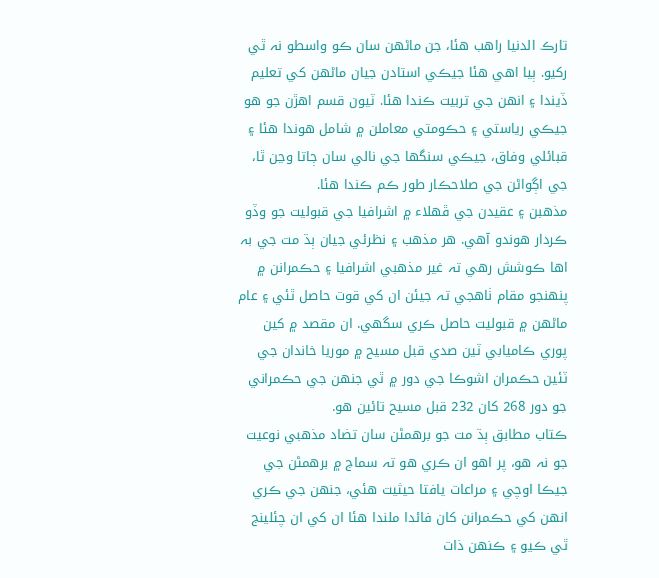تارڪ الدنيا راهب هئا، جن ماڻھن سان ڪو واسطو نہ ٿي رکيو. ٻيا اهي هئا جيڪي استادن جيان ماڻھن کي تعليم ڏيندا ۽ انھن جي تربيت ڪندا هئا. ٽيون قسم اهڙن جو هو جيڪي رياستي ۽ حڪومتي معاملن ۾ شامل هوندا هئا ۽ قبائلي وفاق، جيڪي سنگها جي نالي سان ڄاتا وڃن ٿا، جي اڳواڻن جي صلاحڪار طور ڪم ڪندا هئا.
مذهبن ۽ عقيدن جي ڦھلاء ۾ اشرافيا جي قبوليت جو وڏو ڪردار هوندو آهي. هر مذهب ۽ نظرئي جيان ٻڌ مت جي بہ اها ڪوشش رهي تہ غير مذهبي اشرافيا ۽ حڪمرانن ۾ پنھنجو مقام ٺاهجي تہ جيئن ان کي قوت حاصل ٿئي ۽ عام ماڻھن ۾ قبوليت حاصل ڪري سگهي. ان مقصد ۾ کين پوري ڪاميابي ٽين صدي قبل مسيح ۾ موريا خاندان جي ٽئين حڪمران اشوڪا جي دور ۾ ٿي جنھن جي حڪمراني جو دور 268 کان 232 قبل مسيح تائين هو.
ڪتاب مطابق ٻڌ مت جو برهمڻن سان تضاد مذهبي نوعيت جو نہ هو، پر اهو ان ڪري هو تہ سماج ۾ برهمڻن جي جيڪا اوچي ۽ مراعات يافتا حيثيت هئي، جنھن جي ڪري انھن کي حڪمرانن کان فائدا ملندا هئا ان کي ان چئلينج ٿي ڪيو ۽ ڪنھن ذات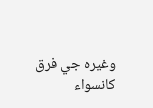وغيرہ جي فرق کانسواء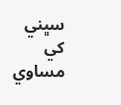سڀني کي مساوي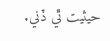حيثيت ٿي ڏني.